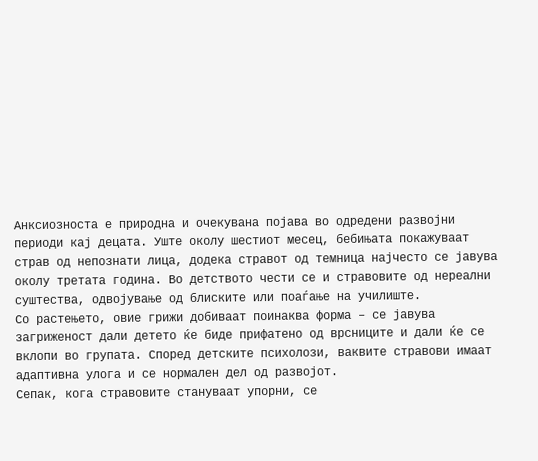Анксиозноста е природна и очекувана појава во одредени развојни периоди кај децата. Уште околу шестиот месец, бебињата покажуваат страв од непознати лица, додека стравот од темница најчесто се јавува околу третата година. Во детството чести се и стравовите од нереални суштества, одвојување од блиските или поаѓање на училиште.
Со растењето, овие грижи добиваат поинаква форма – се јавува загриженост дали детето ќе биде прифатено од врсниците и дали ќе се вклопи во групата. Според детските психолози, ваквите стравови имаат адаптивна улога и се нормален дел од развојот.
Сепак, кога стравовите стануваат упорни, се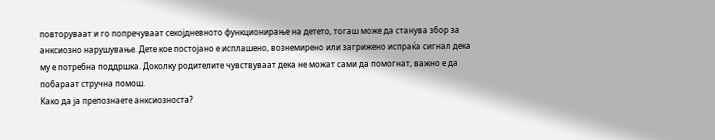повторуваат и го попречуваат секојдневното функционирање на детето, тогаш може да станува збор за анксиозно нарушување. Дете кое постојано е исплашено, вознемирено или загрижено испраќа сигнал дека му е потребна поддршка. Доколку родителите чувствуваат дека не можат сами да помогнат, важно е да побараат стручна помош.
Како да ја препознаете анксиозноста?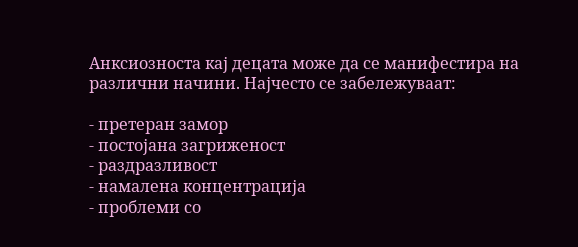Анксиозноста кај децата може да се манифестира на различни начини. Најчесто се забележуваат:

- претеран замор
- постојана загриженост
- раздразливост
- намалена концентрација
- проблеми со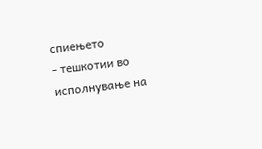спиењето
- тешкотии во исполнување на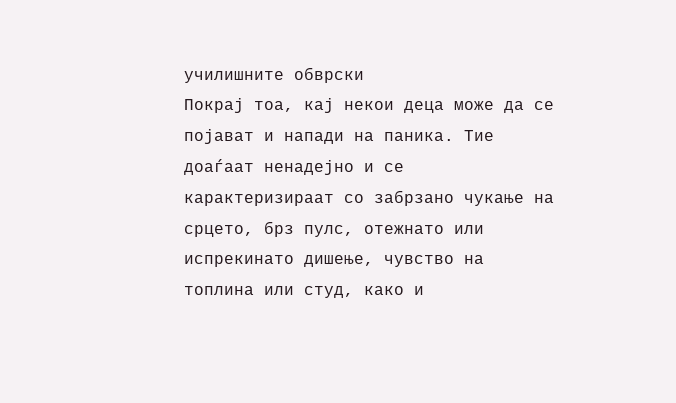училишните обврски
Покрај тоа, кај некои деца може да се појават и напади на паника. Тие доаѓаат ненадејно и се карактеризираат со забрзано чукање на срцето, брз пулс, отежнато или испрекинато дишење, чувство на топлина или студ, како и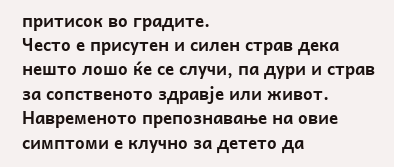притисок во градите.
Често е присутен и силен страв дека нешто лошо ќе се случи, па дури и страв за сопственото здравје или живот.
Навременото препознавање на овие симптоми е клучно за детето да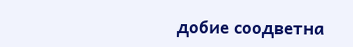добие соодветна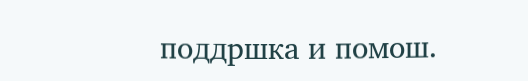поддршка и помош.